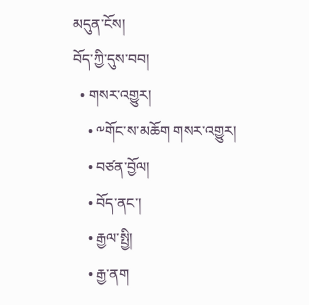མདུན་ངོས།
བོད་ཀྱི་དུས་བབ།
  • གསར་འགྱུར།
    • ༸གོང་ས་མཆོག གསར་འགྱུར།
    • བཙན་བྱོལ།
    • བོད་ནང་།
    • རྒྱལ་སྤྱི།
    • རྒྱ་ནག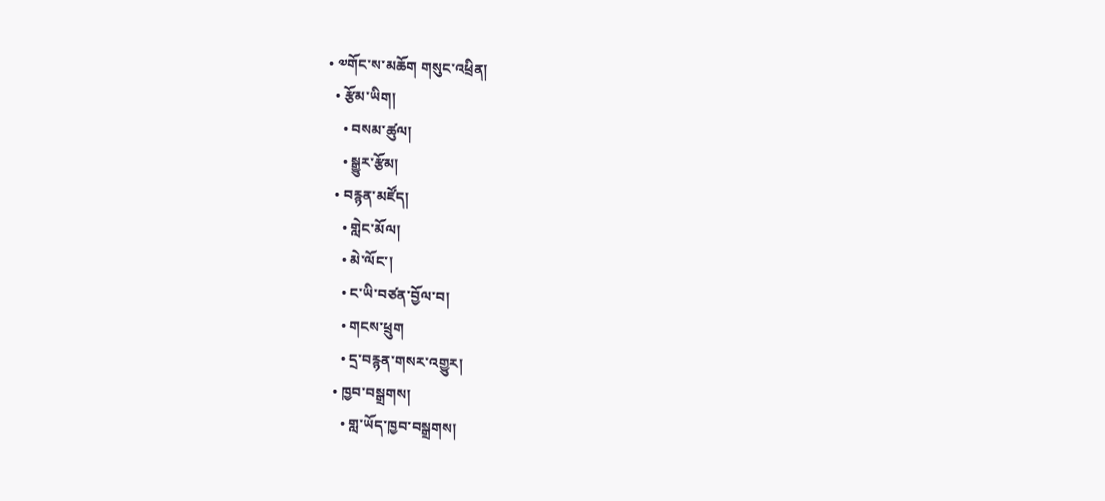• ༧གོང་ས་མཆོག གསུང་འཕྲིན།
  • རྩོམ་ཡིག།
    • བསམ་ཚུལ།
    • སྒྱུར་རྩོམ།
  • བརྙན་མཛོད།
    • གླེང་མོལ།
    • མེ་ལོང་།
    • ང་ཡི་བཙན་བྱོལ་བ།
    • གངས་ཕྲུག
    • དྲ་བརྙན་གསར་འགྱུར།
  • ཁྱབ་བསྒྲགས།
    • གླ་ཡོད་ཁྱབ་བསྒྲགས།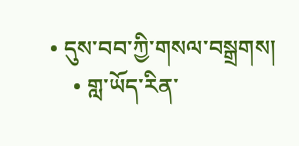• དུས་བབ་ཀྱི་གསལ་བསྒྲགས།
    • གླ་ཡོད་རིན་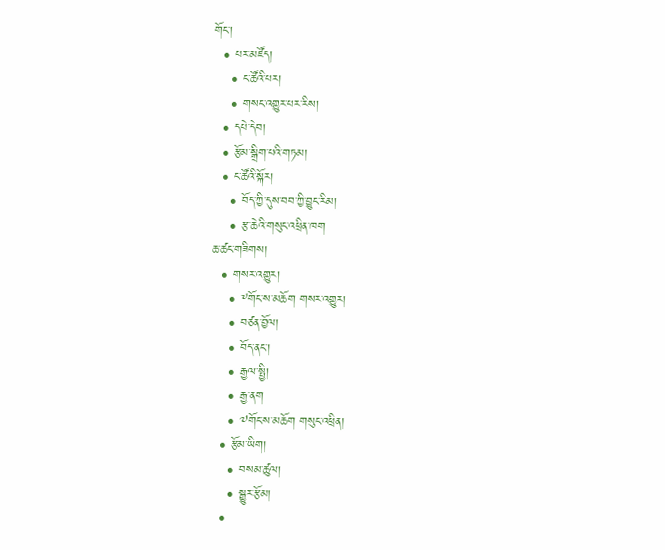གོང་།
  • པར་མཛོད།
    • ང་ཚོའི་པར།
    • གསང་འགྱུར་པར་རིས།
  • དཔེ་དེབ།
  • རྩོམ་སྒྲིག་པའི་གཏམ།
  • ང་ཚོའི་སྐོར།
    • བོད་ཀྱི་དུས་བབ་ཀྱི་བྱུང་རིམ།
    • རྩ་ཆེའི་གསུང་འཕྲིན་ཁག
ཆ་ཚང་གཟིགས།
  • གསར་འགྱུར།
    • ༸གོང་ས་མཆོག གསར་འགྱུར།
    • བཙན་བྱོལ།
    • བོད་ནང་།
    • རྒྱལ་སྤྱི།
    • རྒྱ་ནག
    • ༧གོང་ས་མཆོག གསུང་འཕྲིན།
  • རྩོམ་ཡིག།
    • བསམ་ཚུལ།
    • སྒྱུར་རྩོམ།
  •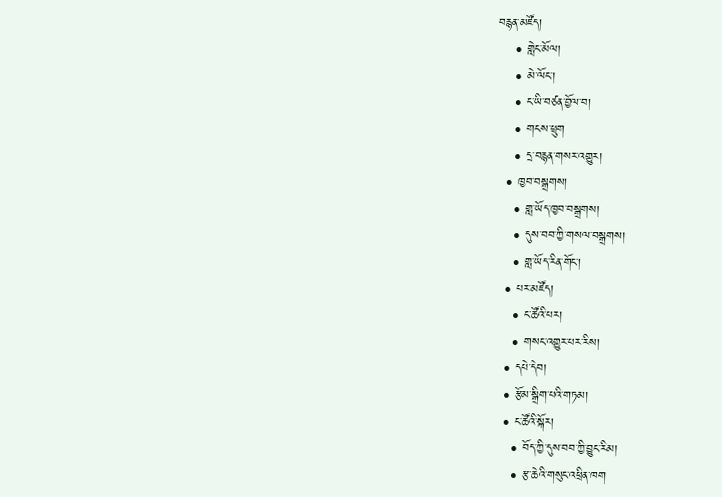བརྙན་མཛོད།
    • གླེང་མོལ།
    • མེ་ལོང་།
    • ང་ཡི་བཙན་བྱོལ་བ།
    • གངས་ཕྲུག
    • དྲ་བརྙན་གསར་འགྱུར།
  • ཁྱབ་བསྒྲགས།
    • གླ་ཡོད་ཁྱབ་བསྒྲགས།
    • དུས་བབ་ཀྱི་གསལ་བསྒྲགས།
    • གླ་ཡོད་རིན་གོང་།
  • པར་མཛོད།
    • ང་ཚོའི་པར།
    • གསང་འགྱུར་པར་རིས།
  • དཔེ་དེབ།
  • རྩོམ་སྒྲིག་པའི་གཏམ།
  • ང་ཚོའི་སྐོར།
    • བོད་ཀྱི་དུས་བབ་ཀྱི་བྱུང་རིམ།
    • རྩ་ཆེའི་གསུང་འཕྲིན་ཁག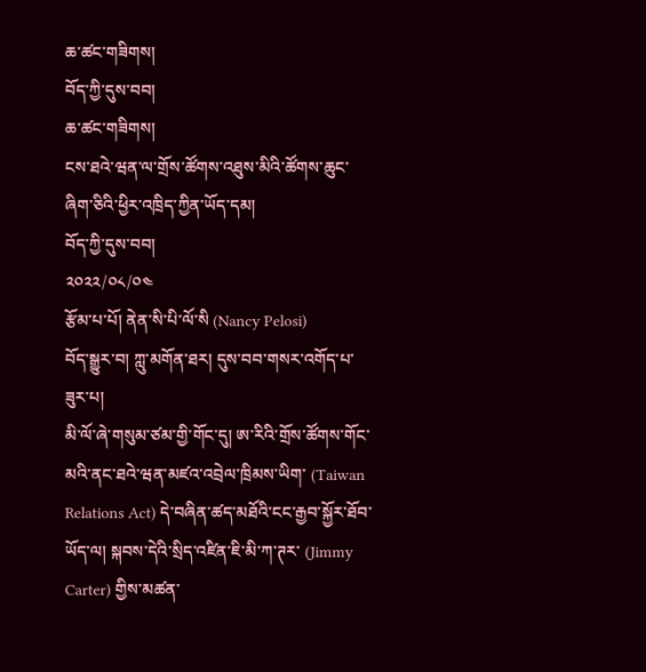ཆ་ཚང་གཟིགས།
བོད་ཀྱི་དུས་བབ།
ཆ་ཚང་གཟིགས།
ངས་ཐའེ་ཝན་ལ་གྲོས་ཚོགས་འཐུས་མིའི་ཚོགས་ཆུང་ཞིག་ཅིའི་ཕྱིར་འཁྲིད་ཀྱིན་ཡོད་དམ།
བོད་ཀྱི་དུས་བབ།
༢༠༢༢/༠༨/༠༤
རྩོམ་པ་པོ། ནེན་སི་པི་ལོ་སི (Nancy Pelosi)
བོད་སྒྱུར་བ། ཀླུ་མགོན་ཐར། དུས་བབ་གསར་འགོད་པ་ཟུར་པ།
མི་ལོ་ཞེ་གསུམ་ཙམ་གྱི་གོང་དུ། ཨ་རིའི་གྲོས་ཚོགས་གོང་མའི་ནང་ཐའེ་ཝན་མཛའ་འབྲེལ་ཁྲིམས་ཡིག་ (Taiwan Relations Act) དེ་བཞིན་ཚད་མཐོའི་ངང་རྒྱབ་སྐྱོར་ཐོབ་ཡོད་ལ། སྐབས་དེའི་སྲིད་འཛིན་ཇི་མི་ཀ་ཊར་ (Jimmy Carter) གྱིས་མཚན་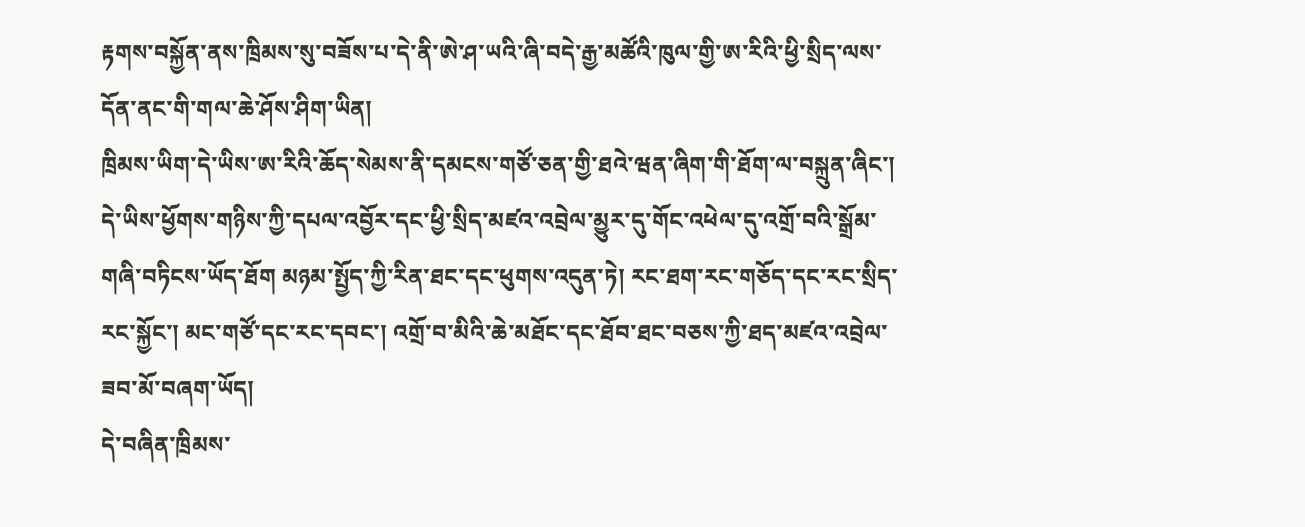རྟགས་བསྐྱོན་ནས་ཁྲིམས་སུ་བཟོས་པ་དེ་ནི་ཨེ་ཤ་ཡའི་ཞི་བདེ་རྒྱ་མཚོའི་ཁུལ་གྱི་ཨ་རིའི་ཕྱི་སྲིད་ལས་དོན་ནང་གི་གལ་ཆེ་ཤོས་ཤིག་ཡིན།
ཁྲིམས་ཡིག་དེ་ཡིས་ཨ་རིའི་ཆོད་སེམས་ནི་དམངས་གཙོ་ཅན་གྱི་ཐའེ་ཝན་ཞིག་གི་ཐོག་ལ་བསྐྲུན་ཞིང་། དེ་ཡིས་ཕྱོགས་གཉིས་ཀྱི་དཔལ་འབྱོར་དང་ཕྱི་སྲིད་མཛའ་འབྲེལ་མྱུར་དུ་གོང་འཕེལ་དུ་འགྲོ་བའི་སྒྲོམ་གཞི་བཏིངས་ཡོད་ཐོག མཉམ་སྤྱོད་ཀྱི་རིན་ཐང་དང་ཕུགས་འདུན་ཏེ། རང་ཐག་རང་གཅོད་དང་རང་སྲིད་རང་སྐྱོང་། མང་གཙོ་དང་རང་དབང་། འགྲོ་བ་མིའི་ཆེ་མཐོང་དང་ཐོབ་ཐང་བཅས་ཀྱི་ཐད་མཛའ་འབྲེལ་ཟབ་མོ་བཞག་ཡོད།
དེ་བཞིན་ཁྲིམས་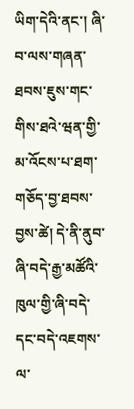ཡིག་དེའི་ནང་། ཞི་བ་ལས་གཞན་ཐབས་ཇུས་གང་གིས་ཐའེ་ཝན་གྱི་མ་འོངས་པ་ཐག་གཅོད་བྱ་ཐབས་བྱས་ཚེ། དེ་ནི་ནུབ་ཞི་བདེ་རྒྱ་མཚོའི་ཁུལ་གྱི་ཞི་བདེ་དང་བདེ་འཇགས་ལ་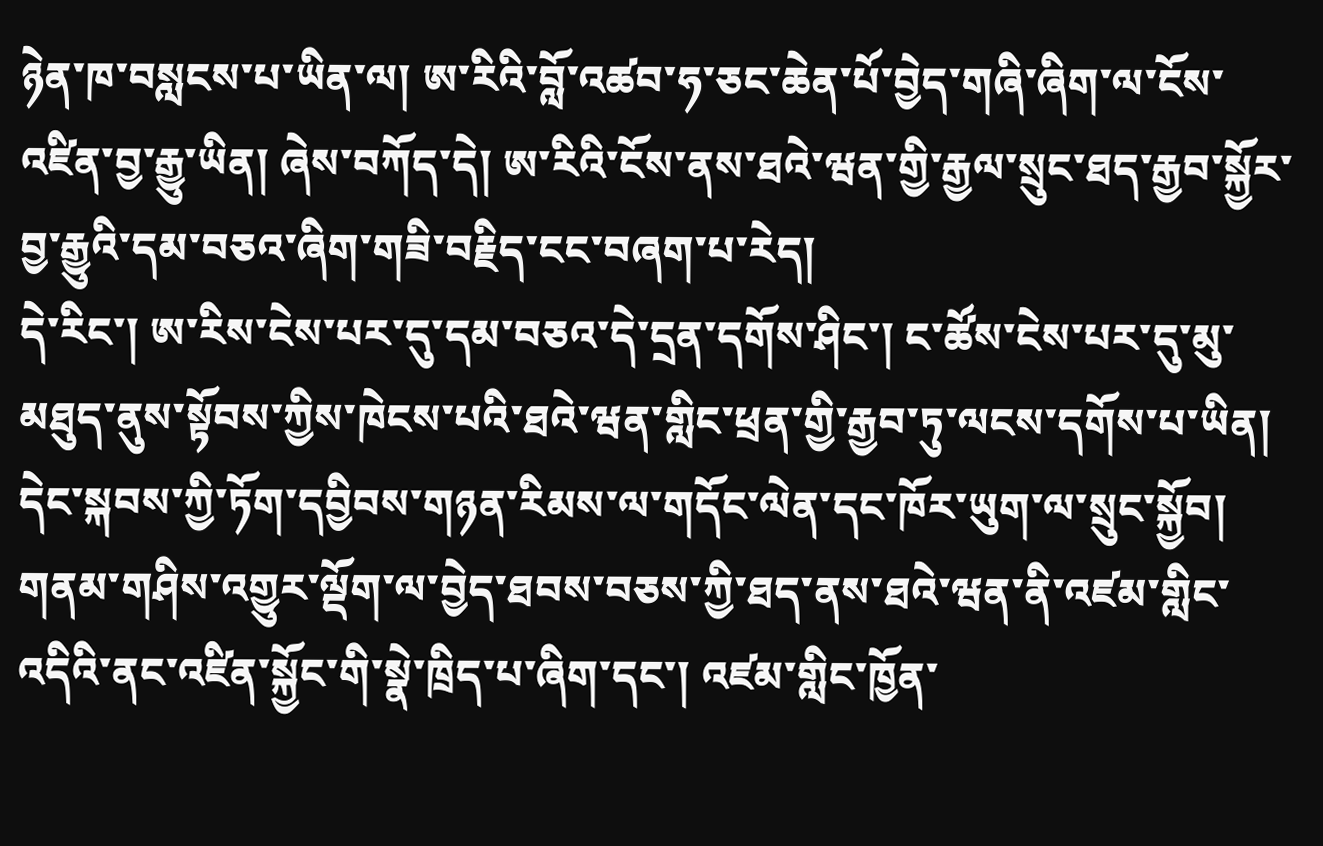ཉེན་ཁ་བསླངས་པ་ཡིན་ལ། ཨ་རིའི་བློ་འཚབ་ཧ་ཅང་ཆེན་པོ་བྱེད་གཞི་ཞིག་ལ་ངོས་འཛིན་བྱ་རྒྱུ་ཡིན། ཞེས་བཀོད་དེ། ཨ་རིའི་ངོས་ནས་ཐའེ་ཝན་གྱི་རྒྱལ་སྲུང་ཐད་རྒྱབ་སྐྱོར་བྱ་རྒྱུའི་དམ་བཅའ་ཞིག་གཟི་བརྗིད་ངང་བཞག་པ་རེད།
དེ་རིང་། ཨ་རིས་ངེས་པར་དུ་དམ་བཅའ་དེ་དྲན་དགོས་ཤིང་། ང་ཚོས་ངེས་པར་དུ་མུ་མཐུད་ནུས་སྟོབས་ཀྱིས་ཁེངས་པའི་ཐའེ་ཝན་གླིང་ཕྲན་གྱི་རྒྱབ་ཏུ་ལངས་དགོས་པ་ཡིན། དེང་སྐབས་ཀྱི་ཏོག་དབྱིབས་གཉན་རིམས་ལ་གདོང་ལེན་དང་ཁོར་ཡུག་ལ་སྲུང་སྐྱོབ། གནམ་གཤིས་འགྱུར་ལྡོག་ལ་བྱེད་ཐབས་བཅས་ཀྱི་ཐད་ནས་ཐའེ་ཝན་ནི་འཛམ་གླིང་འདིའི་ནང་འཛིན་སྐྱོང་གི་སྣེ་ཁྲིད་པ་ཞིག་དང་། འཛམ་གླིང་ཁྱོན་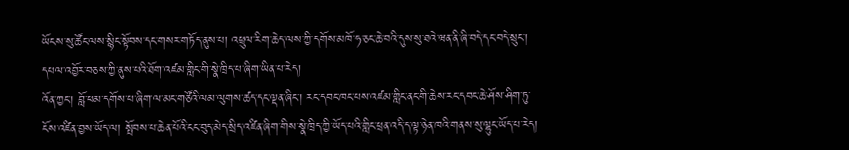ཡོངས་སུ་ཚོང་ལས་སྙིང་སྟོབས་དང་གསར་གཏོད་ནུས་པ། འཕྲུལ་རིག་ཆེད་ལས་ཀྱི་དགོས་མཁོ་ཧ་ཅང་ཆེ་བའི་དུས་སུ་ཐའེ་ཝན་ནི་ཞི་བདེ་དང་བདེ་སྲུང་། དཔལ་འབྱོར་བཅས་ཀྱི་ནུས་པའི་ཐོག་འཛམ་གླིང་གི་སྣེ་ཁྲིད་པ་ཞིག་ཡིན་པ་རེད།
འོན་ཀྱང་། བློ་ཕམ་དགོས་པ་ཞིག་ལ་མང་གཙོའི་ལམ་ལུགས་ཚད་དང་ལྡན་ཞིང་། རང་དབང་ཁང་པས་འཛམ་གླིང་ནང་གི་ཆེས་རང་དབང་ཆེ་ཤོས་ཤིག་ཏུ་ངོས་འཛིན་བྱས་ཡོད་ལ། སྤོབས་པ་ཆེན་པོའི་ངང་བུད་མེད་སྲིད་འཛིན་ཞིག་གིས་སྣེ་ཁྲིད་ཀྱི་ཡོད་པའི་གླིང་ཕྲན་འདི་ད་ལྟ་ཉེན་ཁའི་གནས་སུ་ལྷུང་ཡོད་པ་རེད།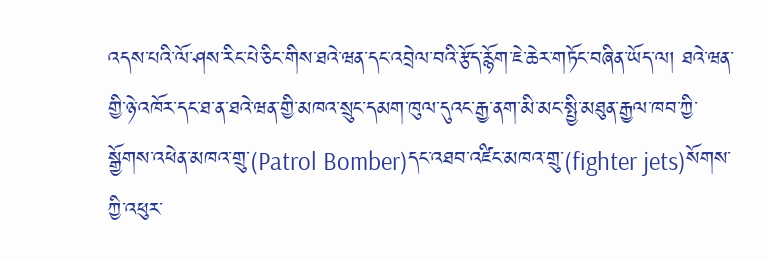འདས་པའི་ལོ་ཤས་རིང་པེ་ཅིང་གིས་ཐའེ་ཝན་དང་འབྲེལ་བའི་རྩོད་རྙོག་ཇེ་ཆེར་གཏོང་བཞིན་ཡོད་ལ། ཐའེ་ཝན་གྱི་ཉེ་འཁོར་དང་ཐ་ན་ཐའེ་ཝན་གྱི་མཁའ་སྲུང་དམག་ཁུལ་དུའང་རྒྱ་ནག་མི་མང་སྤྱི་མཐུན་རྒྱལ་ཁབ་ཀྱི་སྒྱོགས་འཕེན་མཁའ་གྲུ་(Patrol Bomber)དང་འཐབ་འཛིང་མཁའ་གྲུ་(fighter jets)སོགས་ཀྱི་འཕུར་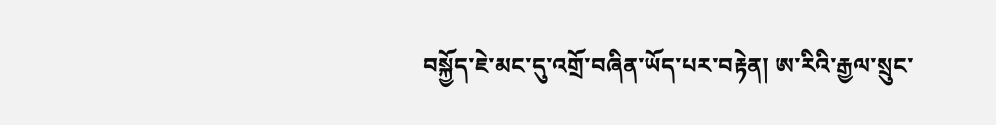བསྐྱོད་ཇེ་མང་དུ་འགྲོ་བཞིན་ཡོད་པར་བརྟེན། ཨ་རིའི་རྒྱལ་སྲུང་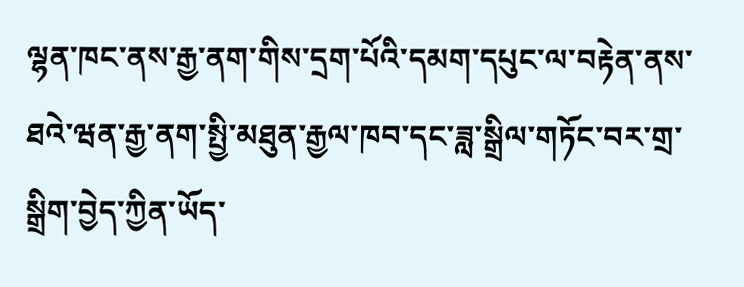ལྷན་ཁང་ནས་རྒྱ་ནག་གིས་དྲག་པོའི་དམག་དཔུང་ལ་བརྟེན་ནས་ཐའེ་ཝན་རྒྱ་ནག་སྤྱི་མཐུན་རྒྱལ་ཁབ་དང་ཟླ་སྒྲིལ་གཏོང་བར་གྲ་སྒྲིག་བྱེད་ཀྱིན་ཡོད་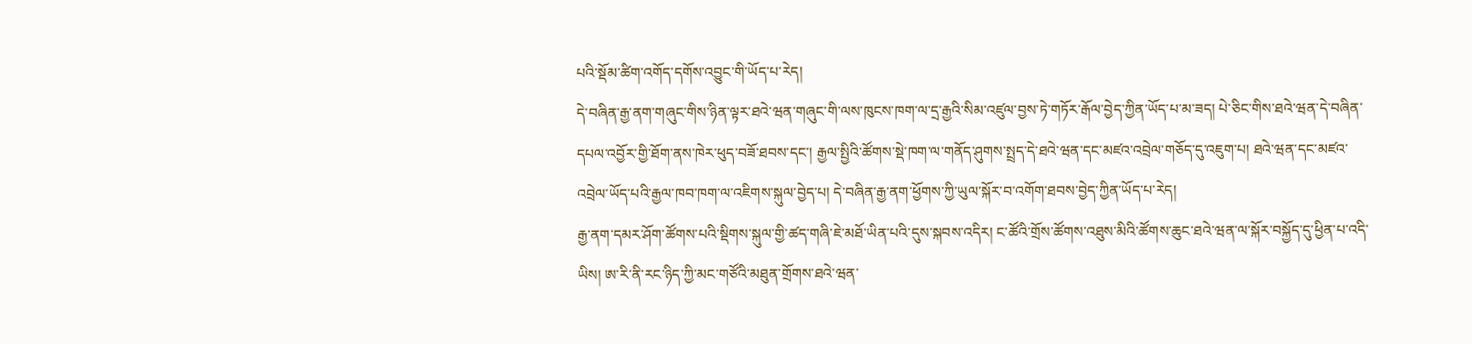པའི་སྡོམ་ཚིག་འགོད་དགོས་འབྱུང་གི་ཡོད་པ་རེད།
དེ་བཞིན་རྒྱ་ནག་གཞུང་གིས་ཉིན་ལྟར་ཐའེ་ཝན་གཞུང་གི་ལས་ཁུངས་ཁག་ལ་དྲ་རྒྱའི་སིམ་འཛུལ་བྱས་ཏེ་གཏོར་རྒོལ་བྱེད་ཀྱིན་ཡོད་པ་མ་ཟད། པེ་ཅིང་གིས་ཐའེ་ཝན་དེ་བཞིན་དཔལ་འབྱོར་གྱི་ཐོག་ནས་ཁེར་ཕུད་བཟོ་ཐབས་དང་། རྒྱལ་སྤྱིའི་ཚོགས་སྡེ་ཁག་ལ་གནོད་ཤུགས་སྤྲད་དེ་ཐའེ་ཝན་དང་མཛའ་འབྲེལ་གཅོད་དུ་འཇུག་པ། ཐའེ་ཝན་དང་མཛའ་འབྲེལ་ཡོད་པའི་རྒྱལ་ཁབ་ཁག་ལ་འཇིགས་སྐུལ་བྱེད་པ། དེ་བཞིན་རྒྱ་ནག་ཕྱོགས་ཀྱི་ཡུལ་སྐོར་བ་འགོག་ཐབས་བྱེད་ཀྱིན་ཡོད་པ་རེད།
རྒྱ་ནག་དམར་ཤོག་ཚོགས་པའི་སྡིགས་སྐུལ་གྱི་ཚད་གཞི་ཇེ་མཐོ་ཡིན་པའི་དུས་སྐབས་འདིར། ང་ཚོའི་གྲོས་ཚོགས་འཐུས་མིའི་ཚོགས་ཆུང་ཐའེ་ཝན་ལ་སྐོར་བསྐྱོད་དུ་ཕྱིན་པ་འདི་ཡིས། ཨ་རི་ནི་རང་ཉིད་ཀྱི་མང་གཙོའི་མཐུན་གྲོགས་ཐའེ་ཝན་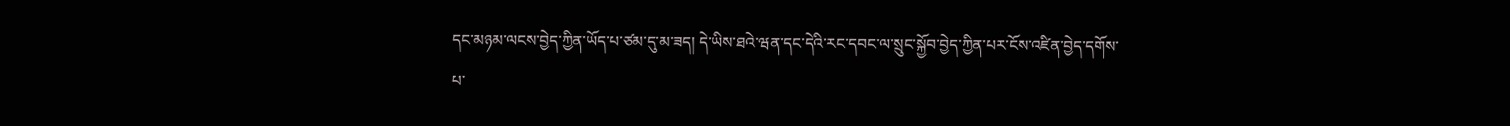དང་མཉམ་ལངས་བྱེད་ཀྱིན་ཡོད་པ་ཙམ་དུ་མ་ཟད། དེ་ཡིས་ཐའེ་ཝན་དང་དེའི་རང་དབང་ལ་སྲུང་སྐྱོབ་བྱེད་ཀྱིན་པར་ངོས་འཛིན་བྱེད་དགོས་པ་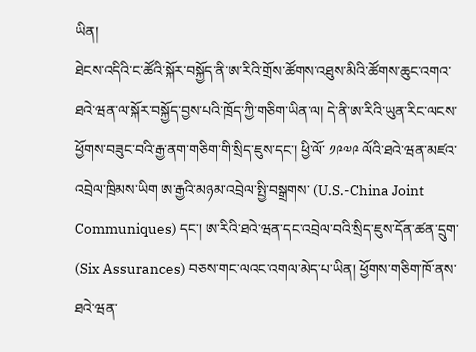ཡིན།
ཐེངས་འདིའི་ང་ཚོའི་སྐོར་བསྐྱོད་ནི་ཨ་རིའི་གྲོས་ཚོགས་འཐུས་མིའི་ཚོགས་ཆུང་འགའ་ཐའེ་ཝན་ལ་སྐོར་བསྐྱོད་བྱས་པའི་ཁྲོད་ཀྱི་གཅིག་ཡིན་ལ། དེ་ནི་ཨ་རིའི་ཡུན་རིང་ལངས་ཕྱོགས་བཟུང་བའི་རྒྱ་ནག་གཅིག་གི་སྲིད་ཇུས་དང་། ཕྱི་ལོ་ ༡༩༧༩ ལོའི་ཐའེ་ཝན་མཛའ་འབྲེལ་ཁྲིམས་ཡིག ཨ་རྒྱའི་མཉམ་འབྲེལ་སྤྱི་བསྒྲགས་ (U.S.-China Joint Communiques) དང་། ཨ་རིའི་ཐའེ་ཝན་དང་འབྲེལ་བའི་སྲིད་ཇུས་དོན་ཚན་དྲུག་ (Six Assurances) བཅས་གང་ལའང་འགལ་མེད་པ་ཡིན། ཕྱོགས་གཅིག་ཁོ་ནས་ཐའེ་ཝན་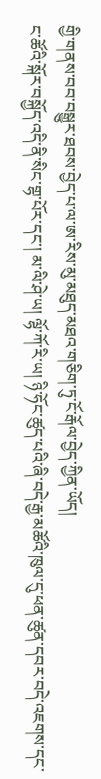གྱི་གནས་བབ་བསྒྱུར་ཐབས་བྱེད་པ་ལ་ཨ་རིས་མུ་མཐུད་མཐའ་གཅིག་ཏུ་ངོ་རྒོལ་བྱེད་ཀྱིན་ཡོད།
ང་ཚོའི་སྐོར་བསྐྱོད་འདི་ནི་སིང་གྷ་པོར་དང་། མ་ལི་ཤེ་ཡ། ལྷོ་ཀོ་རི་ཡ། ཉི་ཧོང་ཚུད་པའི་ཞི་བདེ་རྒྱ་མཚོའི་ཁུལ་དུ་ཕན་ཚུན་དབར་བདེ་འཇགས་དང་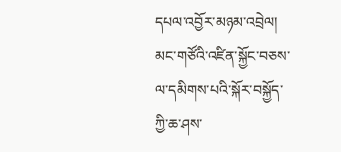དཔལ་འབྱོར་མཉམ་འབྲེལ། མང་གཙོའི་འཛིན་སྐྱོང་བཅས་ལ་དམིགས་པའི་སྐོར་བསྐྱོད་ཀྱི་ཆ་ཤས་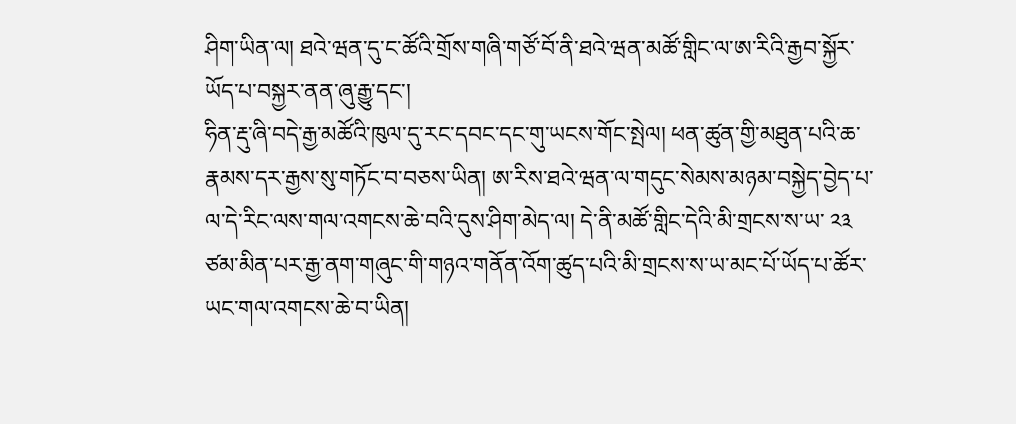ཤིག་ཡིན་ལ། ཐའེ་ཝན་དུ་ང་ཚོའི་གྲོས་གཞི་གཙོ་བོ་ནི་ཐའེ་ཝན་མཚོ་གླིང་ལ་ཨ་རིའི་རྒྱབ་སྐྱོར་ཡོད་པ་བསྐྱར་ནན་ཞུ་རྒྱུ་དང་།
ཧིན་རྡུ་ཞི་བདེ་རྒྱ་མཚོའི་ཁུལ་དུ་རང་དབང་དང་གུ་ཡངས་གོང་སྤེལ། ཕན་ཚུན་གྱི་མཐུན་པའི་ཆ་རྣམས་དར་རྒྱས་སུ་གཏོང་བ་བཅས་ཡིན། ཨ་རིས་ཐའེ་ཝན་ལ་གདུང་སེམས་མཉམ་བསྐྱེད་བྱེད་པ་ལ་དེ་རིང་ལས་གལ་འགངས་ཆེ་བའི་དུས་ཤིག་མེད་ལ། དེ་ནི་མཚོ་གླིང་དེའི་མི་གྲངས་ས་ཡ་ ༢༣ ཙམ་མིན་པར་རྒྱ་ནག་གཞུང་གི་གཉའ་གནོན་འོག་ཚུད་པའི་མི་གྲངས་ས་ཡ་མང་པོ་ཡོད་པ་ཚོར་ཡང་གལ་འགངས་ཆེ་བ་ཡིན།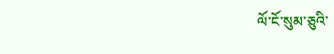ལོ་ངོ་སུམ་ཅུའི་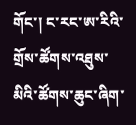གོང་། ང་རང་ཨ་རིའི་གྲོས་ཚོགས་འཐུས་མིའི་ཚོགས་ཆུང་ཞིག་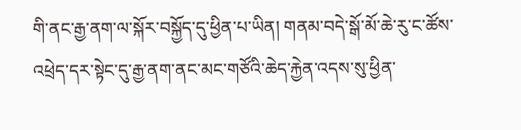གི་ནང་རྒྱ་ནག་ལ་སྐོར་བསྐྱོད་དུ་ཕྱིན་པ་ཡིན། གནམ་བདེ་སྒོ་མོ་ཆེ་རུ་ང་ཚོས་འཕྲེད་དར་སྟེང་དུ་རྒྱ་ནག་ནང་མང་གཙོའི་ཆེད་རྐྱེན་འདས་སུ་ཕྱིན་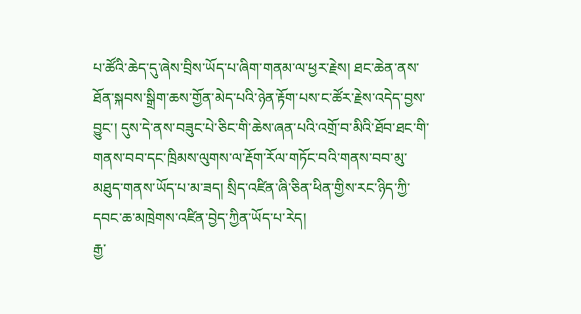པ་ཚོའི་ཆེད་དུ་ཞེས་བྲིས་ཡོད་པ་ཞིག་གནམ་ལ་ཕྱར་རྗེས། ཐང་ཆེན་ནས་ཐོན་སྐབས་སྒྲིག་ཆས་གྱོན་མེད་པའི་ཉེན་རྟོག་པས་ང་ཚོར་རྗེས་འདེད་བྱས་བྱུང་། དུས་དེ་ནས་བཟུང་པེ་ཅིང་གི་ཆེས་ཞན་པའི་འགྲོ་བ་མིའི་ཐོབ་ཐང་གི་གནས་བབ་དང་ཁྲིམས་ལུགས་ལ་རྡོག་རོལ་གཏོང་བའི་གནས་བབ་མུ་མཐུད་གནས་ཡོད་པ་མ་ཟད། སྲིད་འཛིན་ཞི་ཅིན་ཕིན་གྱིས་རང་ཉིད་ཀྱི་དབང་ཆ་མཁྲེགས་འཛིན་བྱེད་ཀྱིན་ཡོད་པ་རེད།
རྒྱ་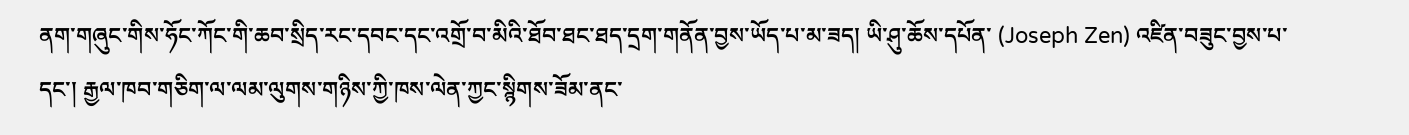ནག་གཞུང་གིས་ཧོང་ཀོང་གི་ཆབ་སྲིད་རང་དབང་དང་འགྲོ་བ་མིའི་ཐོབ་ཐང་ཐད་དྲག་གནོན་བྱས་ཡོད་པ་མ་ཟད། ཡི་ཤུ་ཆོས་དཔོན་ (Joseph Zen) འཛིན་བཟུང་བྱས་པ་དང་། རྒྱལ་ཁབ་གཅིག་ལ་ལམ་ལུགས་གཉིས་ཀྱི་ཁས་ལེན་ཀྱང་སྙིགས་ཟོམ་ནང་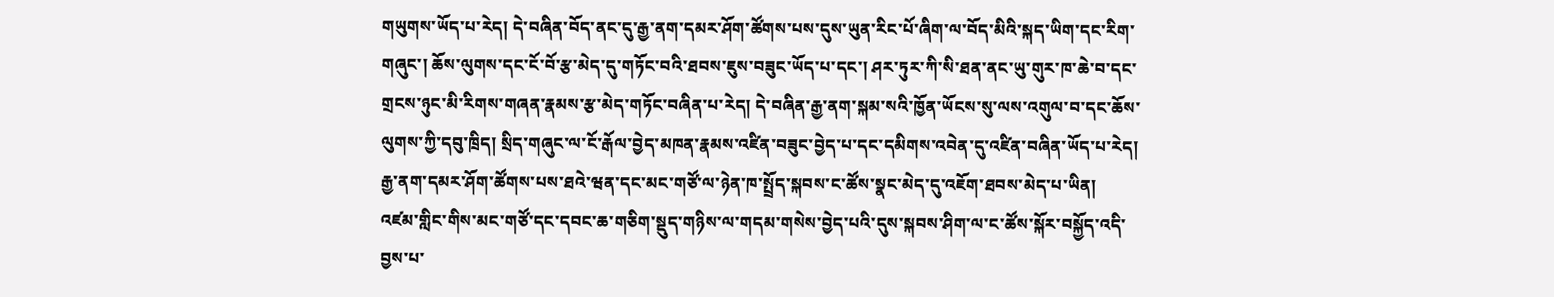གཡུགས་ཡོད་པ་རེད། དེ་བཞིན་བོད་ནང་དུ་རྒྱ་ནག་དམར་ཤོག་ཚོགས་པས་དུས་ཡུན་རིང་པོ་ཞིག་ལ་བོད་མིའི་སྐད་ཡིག་དང་རིག་གཞུང་། ཆོས་ལུགས་དང་ངོ་བོ་རྩ་མེད་དུ་གཏོང་བའི་ཐབས་ཇུས་བཟུང་ཡོད་པ་དང་། ཤར་ཏུར་ཀི་སི་ཐན་ནང་ཡུ་གུར་ཁ་ཆེ་བ་དང་གྲངས་ཉུང་མི་རིགས་གཞན་རྣམས་རྩ་མེད་གཏོང་བཞིན་པ་རེད། དེ་བཞིན་རྒྱ་ནག་སྐམ་སའི་ཁྱོན་ཡོངས་སུ་ལས་འགུལ་བ་དང་ཆོས་ལུགས་ཀྱི་དབུ་ཁྲིད། སྲིད་གཞུང་ལ་ངོ་རྒོལ་བྱེད་མཁན་རྣམས་འཛིན་བཟུང་བྱེད་པ་དང་དམིགས་འབེན་དུ་འཛིན་བཞིན་ཡོད་པ་རེད། རྒྱ་ནག་དམར་ཤོག་ཚོགས་པས་ཐའེ་ཝན་དང་མང་གཙོ་ལ་ཉེན་ཁ་སྤྲོད་སྐབས་ང་ཚོས་སྣང་མེད་དུ་འཇོག་ཐབས་མེད་པ་ཡིན།
འཛམ་གླིང་གིས་མང་གཙོ་དང་དབང་ཆ་གཅིག་སྡུད་གཉིས་ལ་གདམ་གསེས་བྱེད་པའི་དུས་སྐབས་ཤིག་ལ་ང་ཚོས་སྐོར་བསྐྱོད་འདི་བྱས་པ་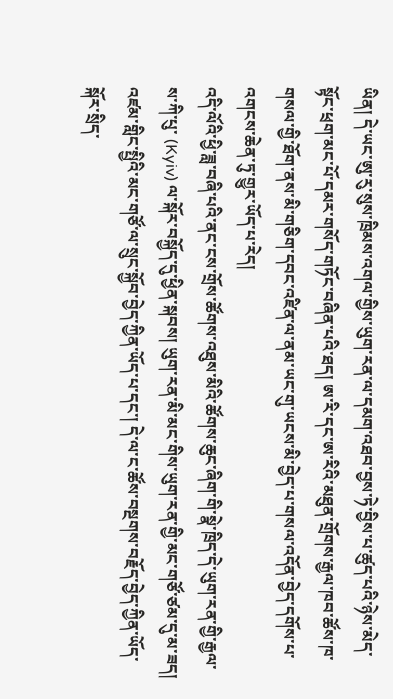ཡིན། དེ་ཡང་ཨུ་རུ་སུས་ཁྲིམས་འགལ་གྱིས་ཡུག་རན་ལ་དམག་འཐབ་བྱས་ཏེ་བྱིས་པ་ཚུད་པའི་ཉེས་མེད་སྟོང་ཕྲག་མང་པོ་དམར་གསོད་གཏོང་བཞིན་པའི་ཐད། ཨ་རི་དང་ཨ་རིའི་མཐུན་གྲོགས་རྒྱལ་ཁབ་ཚོས་ཁ་གསལ་གྱི་ཐོག་ནས་མི་གཅིག་དབང་འཛིན་ལ་ནམ་ཡང་གུ་ཡངས་མི་བྱེད་པ་གསལ་འདོན་བྱེད་དགོས་པ་འགངས་ཆེན་ཏུ་གྱུར་ཡོད་པ་རེད།
འདི་ལོའི་ཕྱི་ཟླ་བཞི་པའི་ནང་ངས་གྲོས་ཚོགས་འཐུས་མིའི་ཚོགས་ཆུང་ཞིག་གི་སྣེ་ཁྲིད་དེ་ཡུག་རན་གྱི་རྒྱལ་ས་ཀི་པུ་ (Kyiv) ལ་སྐོར་བསྐྱོད་དུ་ཕྱིན་སྐབས། ཡུག་རན་མི་མང་གིས་ཡུག་རན་གྱི་མང་གཙོ་ཙམ་དུ་མ་ཟད། འཛམ་གླིང་སྤྱིའི་མང་གཙོ་ལ་སྲུང་སྐྱོབ་བྱེད་ཀྱིན་ཡོད་པ་དང་། དེ་ལ་ང་ཚོས་བསྔགས་བརྗོད་བྱེད་ཀྱིན་ཡོད་སྐོར་སྲིད་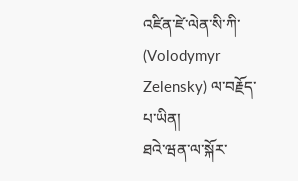འཛིན་ཛེ་ལེན་སི་ཀི་ (Volodymyr Zelensky) ལ་བརྗོད་པ་ཡིན།
ཐའེ་ཝན་ལ་སྐོར་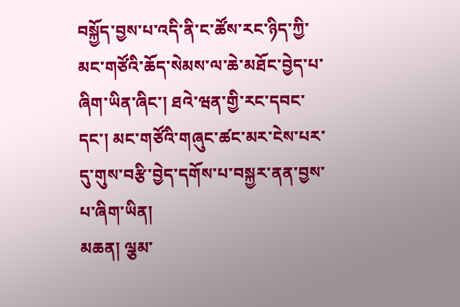བསྐྱོད་བྱས་པ་འདི་ནི་ང་ཚོས་རང་ཉིད་ཀྱི་མང་གཙོའི་ཆོད་སེམས་ལ་ཆེ་མཐོང་བྱེད་པ་ཞིག་ཡིན་ཞིང་། ཐའེ་ཝན་གྱི་རང་དབང་དང་། མང་གཙོའི་གཞུང་ཚང་མར་ངེས་པར་དུ་གུས་བརྩི་བྱེད་དགོས་པ་བསྐྱར་ནན་བྱས་པ་ཞིག་ཡིན།
མཆན། ལྕམ་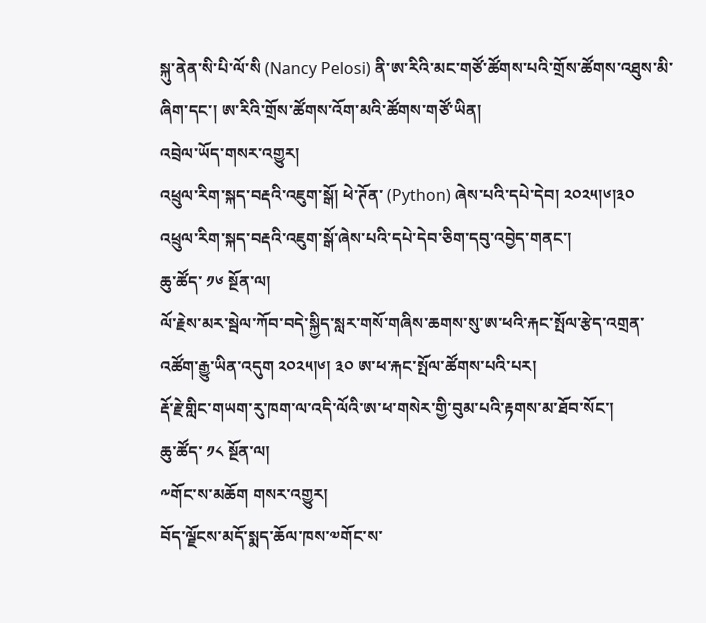སྐུ་ནེན་སི་པི་ལོ་སི (Nancy Pelosi) ནི་ཨ་རིའི་མང་གཙོ་ཚོགས་པའི་གྲོས་ཚོགས་འཐུས་མི་ཞིག་དང་། ཨ་རིའི་གྲོས་ཚོགས་འོག་མའི་ཚོགས་གཙོ་ཡིན།
འབྲེལ་ཡོད་གསར་འགྱུར།
འཕྲུལ་རིག་སྐད་བརྡའི་འཇུག་སྒོ། ཕེ་ཊོན་ (Python) ཞེས་པའི་དཔེ་དེབ། ༢༠༢༥།༦།༣༠
འཕྲུལ་རིག་སྐད་བརྡའི་འཇུག་སྒོ་ཞེས་པའི་དཔེ་དེབ་ཅིག་དབུ་འབྱེད་གནང་།
ཆུ་ཚོད་ ༡༦ སྔོན་ལ།
ལོ་རྗེས་མར་སྦེལ་ཀོབ་བདེ་སྐྱིད་སླར་གསོ་གཞིས་ཆགས་སུ་ཨ་ཕའི་རྐང་སྤོལ་རྩེད་འགྲན་འཚོག་རྒྱུ་ཡིན་འདུག ༢༠༢༥།༦། ༣༠ ཨ་ཕ་རྐང་སྤོལ་ཚོགས་པའི་པར།
རྡོ་རྗེ་གླིང་གཡག་རུ་ཁག་ལ་འདི་ལོའི་ཨ་ཕ་གསེར་གྱི་བུམ་པའི་རྟགས་མ་ཐོབ་སོང་།
ཆུ་ཚོད་ ༡༨ སྔོན་ལ།
༸གོང་ས་མཆོག གསར་འགྱུར།
བོད་ལྗོངས་མདོ་སྨད་ཆོལ་ཁས་༧གོང་ས་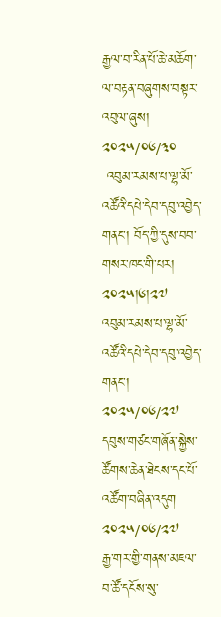རྒྱལ་བ་རིན་པོ་ཆེ་མཆོག་ལ་བརྟན་བཞུགས་བསྟར་འབུལ་ཞུས།
༢༠༢༥/༠༦/༣༠
 འབུམ་རམས་པ་ལྷ་མོ་འཚོའི་དཔེ་དེབ་དབུ་འབྱེད་གནང་། བོད་ཀྱི་དུས་བབ་གསར་ཁང་གི་པར། ༢༠༢༥།༦།༢༧
འབུམ་རམས་པ་ལྷ་མོ་འཚོའི་དཔེ་དེབ་དབུ་འབྱེད་གནང་།
༢༠༢༥/༠༦/༢༧
དབུས་གཙང་གཞོན་སྐྱེས་ཚོགས་ཆེན་ཐེངས་དང་པོ་འཚོག་བཞིན་འདུག
༢༠༢༥/༠༦/༢༧
རྒྱ་གར་གྱི་གནས་མཇལ་བ་ཚོ་དངོས་སུ་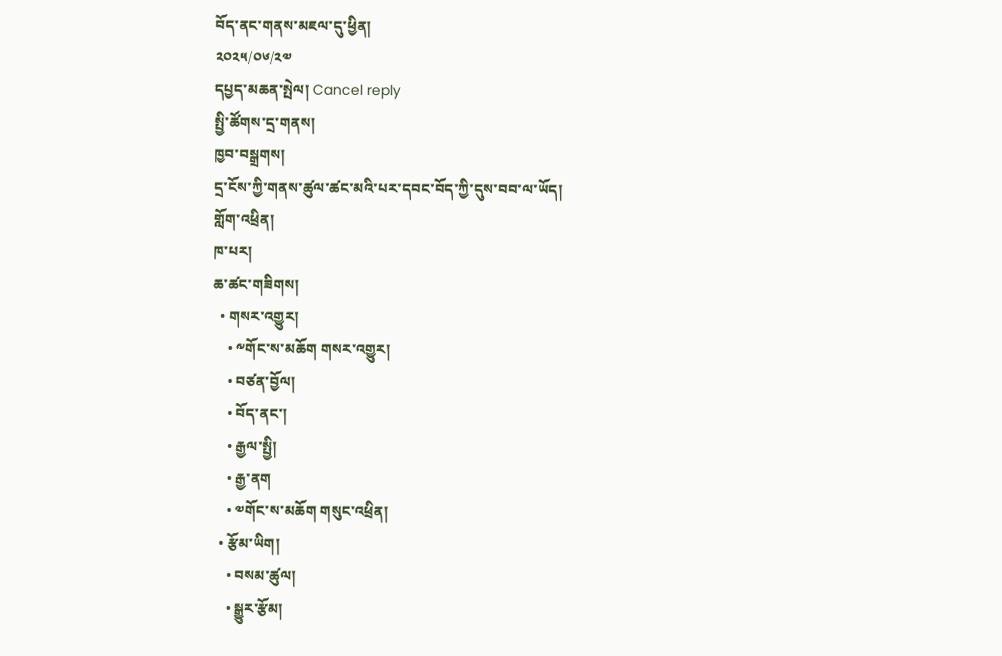བོད་ནང་གནས་མཇལ་དུ་ཕྱིན།
༢༠༢༥/༠༦/༢༧
དཔྱད་མཆན་སྤེལ། Cancel reply
སྤྱི་ཚོགས་དྲ་གནས།
ཁྱབ་བསྒྲགས།
དྲ་ངོས་ཀྱི་གནས་ཚུལ་ཚང་མའི་པར་དབང་བོད་ཀྱི་དུས་བབ་ལ་ཡོད།
གློག་འཕྲིན།
ཁ་པར།
ཆ་ཚང་གཟིགས།
  • གསར་འགྱུར།
    • ༸གོང་ས་མཆོག གསར་འགྱུར།
    • བཙན་བྱོལ།
    • བོད་ནང་།
    • རྒྱལ་སྤྱི།
    • རྒྱ་ནག
    • ༧གོང་ས་མཆོག གསུང་འཕྲིན།
  • རྩོམ་ཡིག།
    • བསམ་ཚུལ།
    • སྒྱུར་རྩོམ།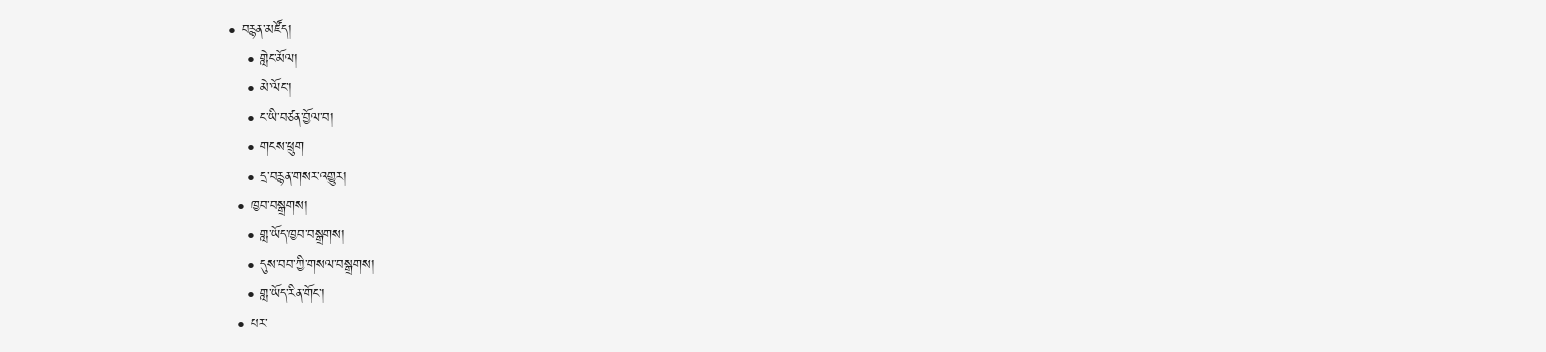• བརྙན་མཛོད།
    • གླེང་མོལ།
    • མེ་ལོང་།
    • ང་ཡི་བཙན་བྱོལ་བ།
    • གངས་ཕྲུག
    • དྲ་བརྙན་གསར་འགྱུར།
  • ཁྱབ་བསྒྲགས།
    • གླ་ཡོད་ཁྱབ་བསྒྲགས།
    • དུས་བབ་ཀྱི་གསལ་བསྒྲགས།
    • གླ་ཡོད་རིན་གོང་།
  • པར་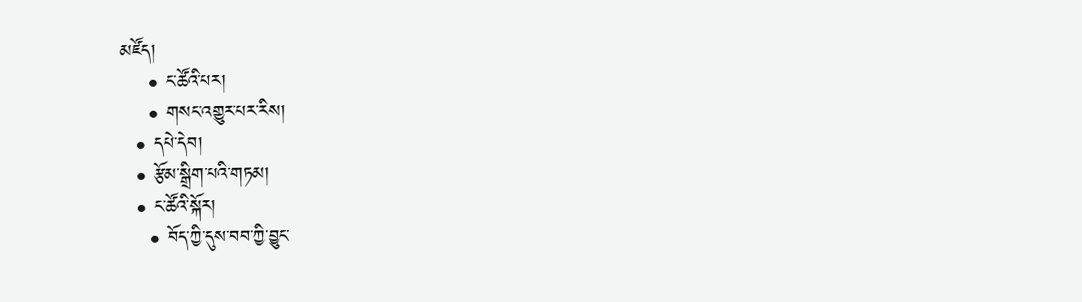མཛོད།
    • ང་ཚོའི་པར།
    • གསང་འགྱུར་པར་རིས།
  • དཔེ་དེབ།
  • རྩོམ་སྒྲིག་པའི་གཏམ།
  • ང་ཚོའི་སྐོར།
    • བོད་ཀྱི་དུས་བབ་ཀྱི་བྱུང་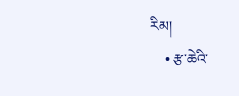རིམ།
    • རྩ་ཆེའི་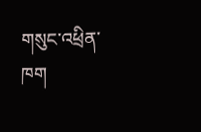གསུང་འཕྲིན་ཁག